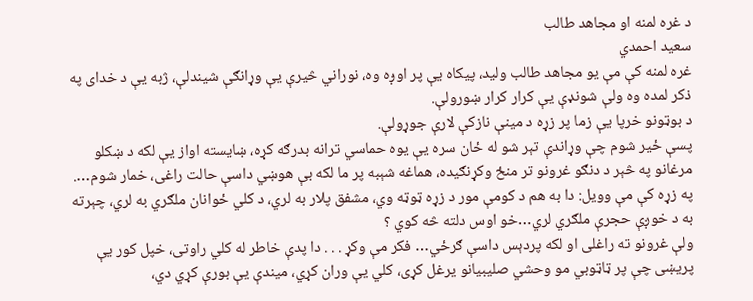د غره لمنه او مجاهد طالب
سعید احمدي
غره لمنه کې مې یو مجاهد طالب ولید، پیکاه یې پر اوږه وه، نوراني څیرې یې وړانګې شیندلې، ژبه یې د خدای په ذکر لمده وه ولې شونډې یې کرار کرار ښورولې.
د بوټونو خرپا یې زما پر زړه د مینې نازکې لارې جوړولې.
پسې ځیر شوم چې وړاندې تېر شو له ځان سره یې یوه حماسي ترانه بدرګه کړه، ښایسته اواز یې لکه د ښکلو مرغانو په څېر د دنګو غرونو تر منځ وکړنګیده، هماغه شېبه پر ما لکه بې هوښي داسې حالت راغی، خمار شوم…. په زړه کې مې وویل: دا به هم د کومې مور د زړه ټوټه وي، مشفق پلار به لري، د کلي ځوانان ملګري به لري، چېرته به د خوږې حجرې ملګري لري…خو اوس دلته څه کوي ؟
ولې غرونو ته راغلی او لکه پردېس داسې ګرځي… فکر مې وکړ . . . دا پدې خاطر له کلي راوتی، خپل کور یې پریښی چې پر ټاټوبي مو وحشي صلیبیانو یرغل کړی، کلي یې وران کړي، میندې یې بورې کړي دي،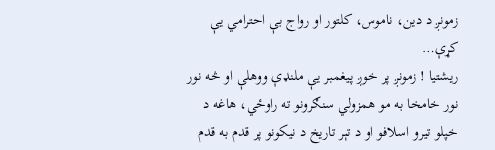زمونږ د دین، ناموس، کلتور او رواج بې احترامي یې کړې…
ریشتیا ! زمونږ پر خوږ پیغمبر یې ملنډې ووهلې او څه نور نور خامخا به مو همزولي سنګرونو ته راوځي، هاغه د خپلو تیرو اسلافو او د تېر تاریخ د نیکونو پر قدم به قدم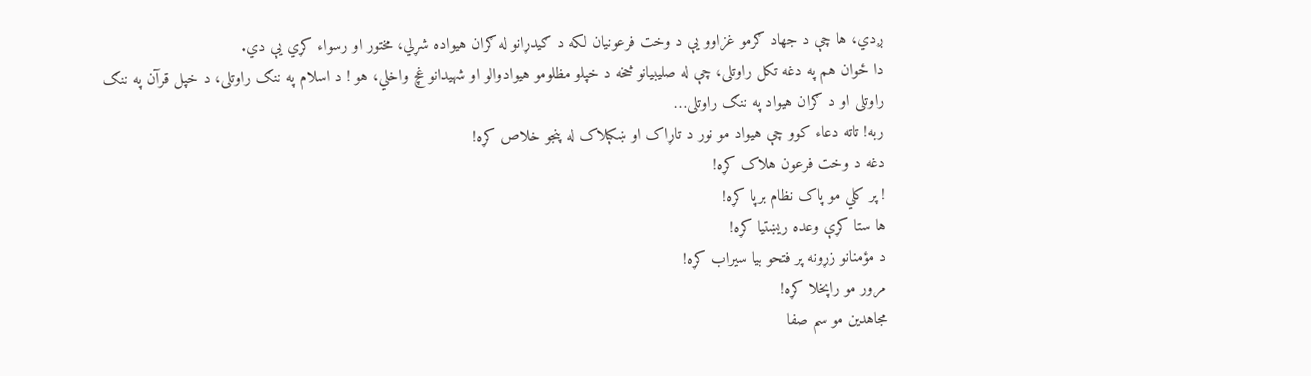ږدي، ها چې د جهاد ګرمو غزاوو یې د وخت فرعونیان لکه د ګیدړانو له ګران هیواده شړلي، مختور او رسواء کړي یې دي.
دا ځوان هم په دغه تکل راوتلی، چې له صلیبیانو څخه د خپلو مظلومو هیوادوالو او شهیدانو غچ واخلي، هو ! د اسلام په ننګ راوتلی، د خپل قرآن په ننګ راوتلی او د ګران هیواد په ننګ راوتلی…
ربه! تاته دعاء کوو چې هیواد مو نور د تاړاک او ښکېلاک له پنجو خلاص کړه!
دغه د وخت فرعون هلاک کړه!
! پر کلي مو پاک نظام برپا کړه!
ها ستا کړې وعده ریښتیا کړه!
د مؤمنانو زړونه پر فتحو بیا سیراب کړه!
مرور مو راپخلا کړه!
مجاهدین مو سم صفا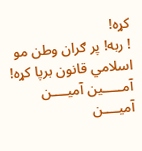کړه!
! ربه! پر ګران وطن مو اسلامي قانون برپا کړه!
آمـــــین آمیــــن آمیــــن